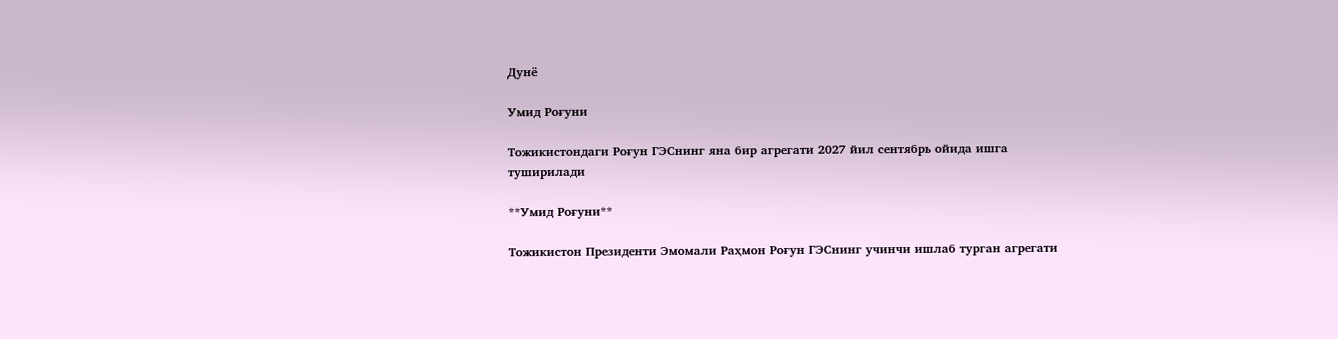Дунё

Умид Роғуни

Тожикистондаги Роғун ГЭСнинг яна бир агрегати 2027 йил сентябрь ойида ишга туширилади

**Умид Роғуни**

Тожикистон Президенти Эмомали Раҳмон Роғун ГЭСнинг учинчи ишлаб турган агрегати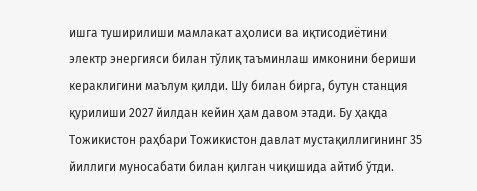ишга туширилиши мамлакат аҳолиси ва иқтисодиётини электр энергияси билан тўлиқ таъминлаш имконини бериши кераклигини маълум қилди. Шу билан бирга, бутун станция қурилиши 2027 йилдан кейин ҳам давом этади. Бу ҳақда Тожикистон раҳбари Тожикистон давлат мустақиллигининг 35 йиллиги муносабати билан қилган чиқишида айтиб ўтди.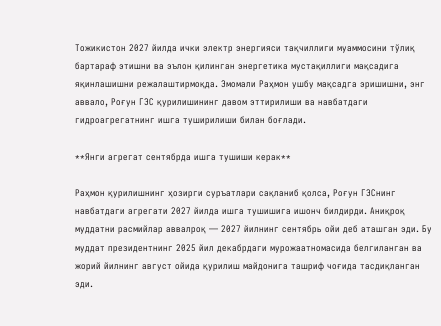Тожикистон 2027 йилда ички электр энергияси тақчиллиги муаммосини тўлиқ бартараф этишни ва эълон қилинган энергетика мустақиллиги мақсадига яқинлашишни режалаштирмоқда. Эмомали Раҳмон ушбу мақсадга эришишни, энг аввало, Роғун ГЭС қурилишининг давом эттирилиши ва навбатдаги гидроагрегатнинг ишга туширилиши билан боғлади.

**Янги агрегат сентябрда ишга тушиши керак**

Раҳмон қурилишнинг ҳозирги суръатлари сақланиб қолса, Роғун ГЭСнинг навбатдаги агрегати 2027 йилда ишга тушишига ишонч билдирди. Аниқроқ муддатни расмийлар аввалроқ — 2027 йилнинг сентябрь ойи деб аташган эди. Бу муддат президентнинг 2025 йил декабрдаги мурожаатномасида белгиланган ва жорий йилнинг август ойида қурилиш майдонига ташриф чоғида тасдиқланган эди.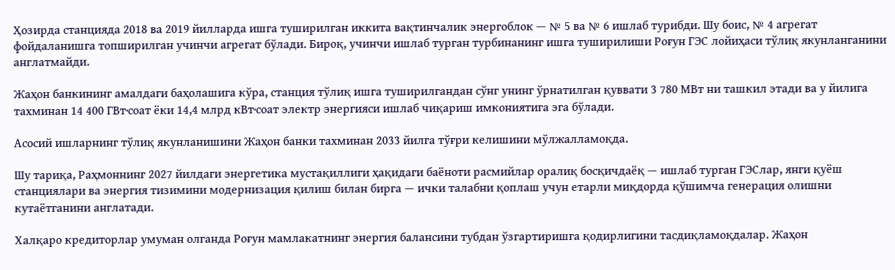Ҳозирда станцияда 2018 ва 2019 йилларда ишга туширилган иккита вақтинчалик энергоблок — № 5 ва № 6 ишлаб турибди. Шу боис, № 4 агрегат фойдаланишга топширилган учинчи агрегат бўлади. Бироқ, учинчи ишлаб турган турбинанинг ишга туширилиши Роғун ГЭС лойиҳаси тўлиқ якунланганини англатмайди.

Жаҳон банкининг амалдаги баҳолашига кўра, станция тўлиқ ишга туширилгандан сўнг унинг ўрнатилган қуввати 3 780 МВт ни ташкил этади ва у йилига тахминан 14 400 ГВт·соат ёки 14,4 млрд кВт·соат электр энергияси ишлаб чиқариш имкониятига эга бўлади.

Асосий ишларнинг тўлиқ якунланишини Жаҳон банки тахминан 2033 йилга тўғри келишини мўлжалламоқда.

Шу тариқа, Раҳмоннинг 2027 йилдаги энергетика мустақиллиги ҳақидаги баёноти расмийлар оралиқ босқичдаёқ — ишлаб турган ГЭСлар, янги қуёш станциялари ва энергия тизимини модернизация қилиш билан бирга — ички талабни қоплаш учун етарли миқдорда қўшимча генерация олишни кутаётганини англатади.

Халқаро кредиторлар умуман олганда Роғун мамлакатнинг энергия балансини тубдан ўзгартиришга қодирлигини тасдиқламоқдалар. Жаҳон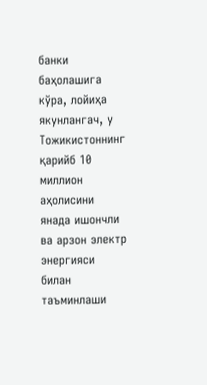банки баҳолашига кўра, лойиҳа якунлангач, у Тожикистоннинг қарийб 10 миллион аҳолисини янада ишончли ва арзон электр энергияси билан таъминлаши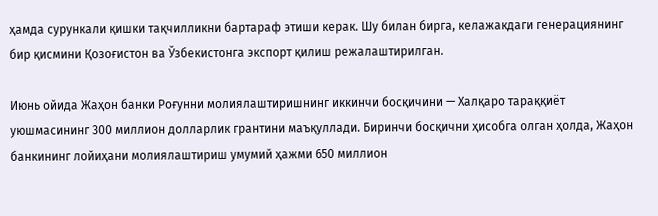ҳамда сурункали қишки тақчилликни бартараф этиши керак. Шу билан бирга, келажакдаги генерациянинг бир қисмини Қозоғистон ва Ўзбекистонга экспорт қилиш режалаштирилган.

Июнь ойида Жаҳон банки Роғунни молиялаштиришнинг иккинчи босқичини — Халқаро тараққиёт уюшмасининг 300 миллион долларлик грантини маъқуллади. Биринчи босқични ҳисобга олган ҳолда, Жаҳон банкининг лойиҳани молиялаштириш умумий ҳажми 650 миллион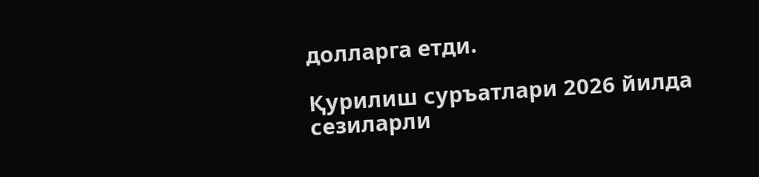долларга етди.

Қурилиш суръатлари 2026 йилда сезиларли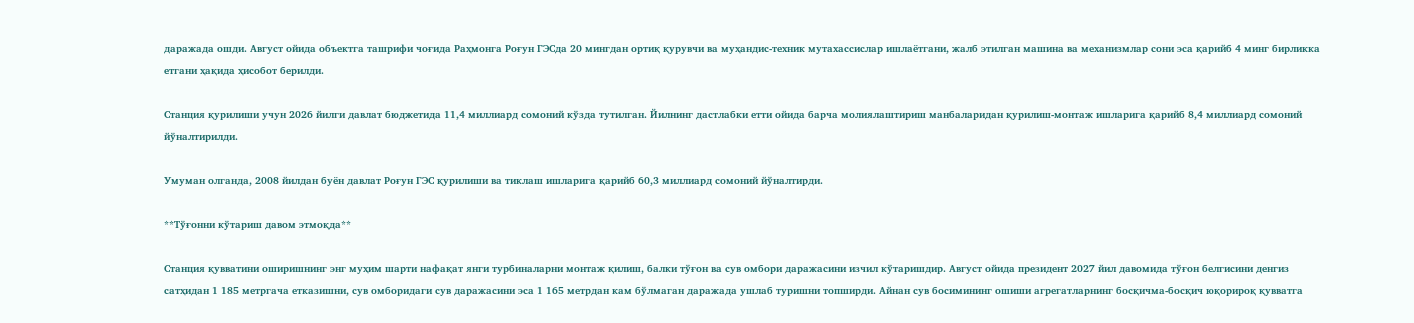даражада ошди. Август ойида объектга ташрифи чоғида Раҳмонга Роғун ГЭСда 20 мингдан ортиқ қурувчи ва муҳандис-техник мутахассислар ишлаётгани, жалб этилган машина ва механизмлар сони эса қарийб 4 минг бирликка етгани ҳақида ҳисобот берилди.

Станция қурилиши учун 2026 йилги давлат бюджетида 11,4 миллиард сомоний кўзда тутилган. Йилнинг дастлабки етти ойида барча молиялаштириш манбаларидан қурилиш-монтаж ишларига қарийб 8,4 миллиард сомоний йўналтирилди.

Умуман олганда, 2008 йилдан буён давлат Роғун ГЭС қурилиши ва тиклаш ишларига қарийб 60,3 миллиард сомоний йўналтирди.

**Тўғонни кўтариш давом этмоқда**

Станция қувватини оширишнинг энг муҳим шарти нафақат янги турбиналарни монтаж қилиш, балки тўғон ва сув омбори даражасини изчил кўтаришдир. Август ойида президент 2027 йил давомида тўғон белгисини денгиз сатҳидан 1 185 метргача етказишни, сув омборидаги сув даражасини эса 1 165 метрдан кам бўлмаган даражада ушлаб туришни топширди. Айнан сув босимининг ошиши агрегатларнинг босқичма-босқич юқорироқ қувватга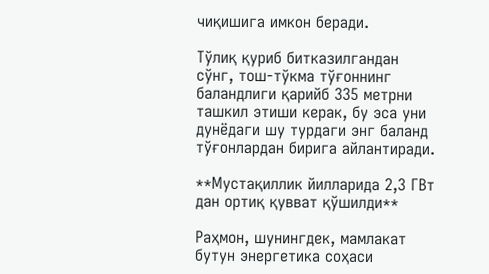чиқишига имкон беради.

Тўлиқ қуриб битказилгандан сўнг, тош-тўкма тўғоннинг баландлиги қарийб 335 метрни ташкил этиши керак, бу эса уни дунёдаги шу турдаги энг баланд тўғонлардан бирига айлантиради.

**Мустақиллик йилларида 2,3 ГВт дан ортиқ қувват қўшилди**

Раҳмон, шунингдек, мамлакат бутун энергетика соҳаси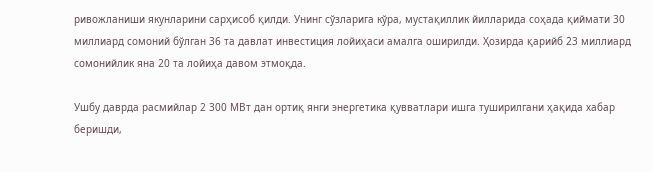ривожланиши якунларини сарҳисоб қилди. Унинг сўзларига кўра, мустақиллик йилларида соҳада қиймати 30 миллиард сомоний бўлган 36 та давлат инвестиция лойиҳаси амалга оширилди. Ҳозирда қарийб 23 миллиард сомонийлик яна 20 та лойиҳа давом этмоқда.

Ушбу даврда расмийлар 2 300 МВт дан ортиқ янги энергетика қувватлари ишга туширилгани ҳақида хабар беришди,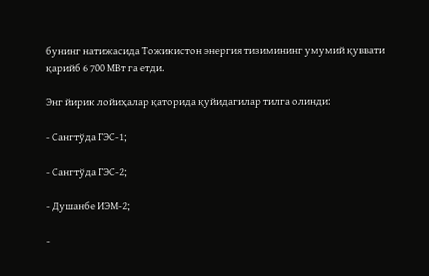бунинг натижасида Тожикистон энергия тизимининг умумий қуввати қарийб 6 700 МВт га етди.

Энг йирик лойиҳалар қаторида қуйидагилар тилга олинди:

- Сангтўда ГЭС-1;

- Сангтўда ГЭС-2;

- Душанбе ИЭМ-2;

-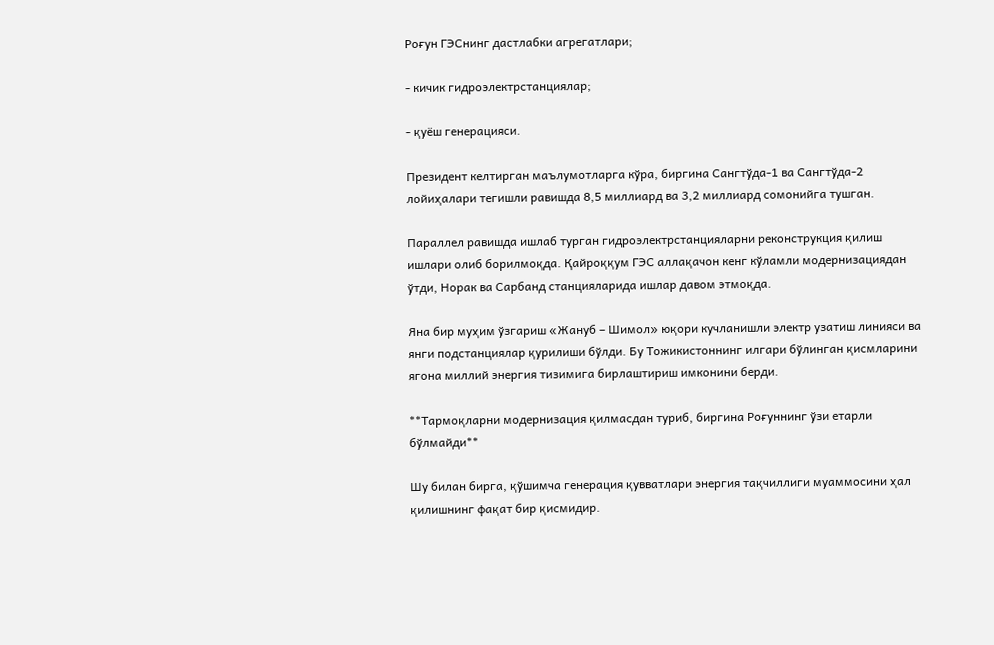Роғун ГЭСнинг дастлабки агрегатлари;

- кичик гидроэлектрстанциялар;

- қуёш генерацияси.

Президент келтирган маълумотларга кўра, биргина Сангтўда-1 ва Сангтўда-2 лойиҳалари тегишли равишда 8,5 миллиард ва 3,2 миллиард сомонийга тушган.

Параллел равишда ишлаб турган гидроэлектрстанцияларни реконструкция қилиш ишлари олиб борилмоқда. Қайроққум ГЭС аллақачон кенг кўламли модернизациядан ўтди, Норак ва Сарбанд станцияларида ишлар давом этмоқда.

Яна бир муҳим ўзгариш «Жануб – Шимол» юқори кучланишли электр узатиш линияси ва янги подстанциялар қурилиши бўлди. Бу Тожикистоннинг илгари бўлинган қисмларини ягона миллий энергия тизимига бирлаштириш имконини берди.

**Тармоқларни модернизация қилмасдан туриб, биргина Роғуннинг ўзи етарли бўлмайди**

Шу билан бирга, қўшимча генерация қувватлари энергия тақчиллиги муаммосини ҳал қилишнинг фақат бир қисмидир.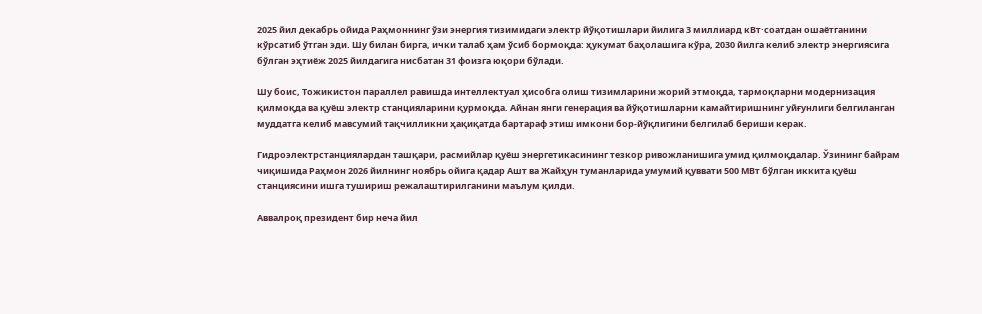2025 йил декабрь ойида Раҳмоннинг ўзи энергия тизимидаги электр йўқотишлари йилига 3 миллиард кВт·соатдан ошаётганини кўрсатиб ўтган эди. Шу билан бирга, ички талаб ҳам ўсиб бормоқда: ҳукумат баҳолашига кўра, 2030 йилга келиб электр энергиясига бўлган эҳтиёж 2025 йилдагига нисбатан 31 фоизга юқори бўлади.

Шу боис, Тожикистон параллел равишда интеллектуал ҳисобга олиш тизимларини жорий этмоқда, тармоқларни модернизация қилмоқда ва қуёш электр станцияларини қурмоқда. Айнан янги генерация ва йўқотишларни камайтиришнинг уйғунлиги белгиланган муддатга келиб мавсумий тақчилликни ҳақиқатда бартараф этиш имкони бор-йўқлигини белгилаб бериши керак.

Гидроэлектрстанциялардан ташқари, расмийлар қуёш энергетикасининг тезкор ривожланишига умид қилмоқдалар. Ўзининг байрам чиқишида Раҳмон 2026 йилнинг ноябрь ойига қадар Ашт ва Жайҳун туманларида умумий қуввати 500 МВт бўлган иккита қуёш станциясини ишга тушириш режалаштирилганини маълум қилди.

Аввалроқ президент бир неча йил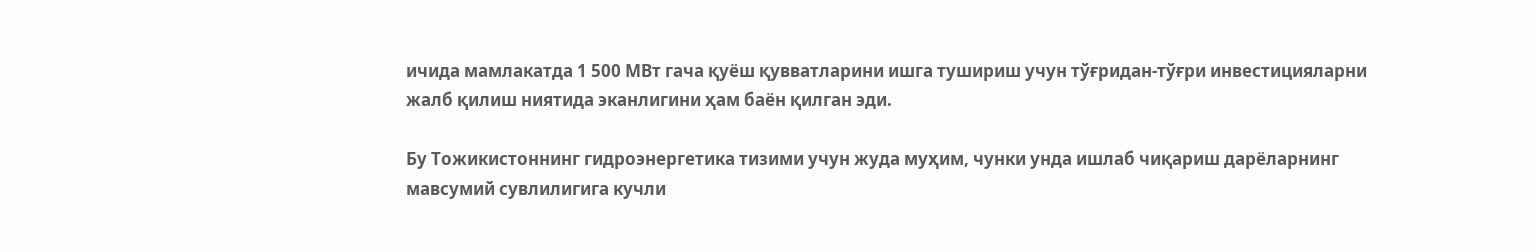ичида мамлакатда 1 500 МВт гача қуёш қувватларини ишга тушириш учун тўғридан-тўғри инвестицияларни жалб қилиш ниятида эканлигини ҳам баён қилган эди.

Бу Тожикистоннинг гидроэнергетика тизими учун жуда муҳим, чунки унда ишлаб чиқариш дарёларнинг мавсумий сувлилигига кучли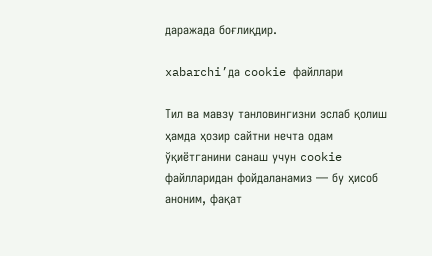даражада боғлиқдир.

xabarchi’да cookie файллари

Тил ва мавзу танловингизни эслаб қолиш ҳамда ҳозир сайтни нечта одам ўқиётганини санаш учун cookie файлларидан фойдаланамиз — бу ҳисоб аноним, фақат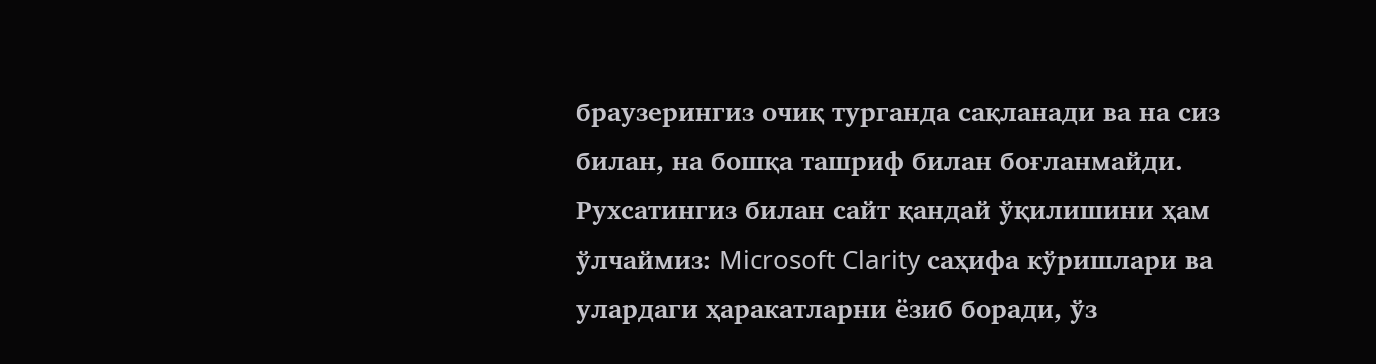браузерингиз очиқ турганда сақланади ва на сиз билан, на бошқа ташриф билан боғланмайди. Рухсатингиз билан сайт қандай ўқилишини ҳам ўлчаймиз: Microsoft Clarity саҳифа кўришлари ва улардаги ҳаракатларни ёзиб боради, ўз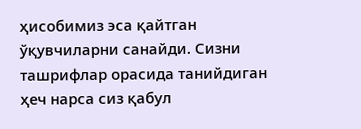ҳисобимиз эса қайтган ўқувчиларни санайди. Сизни ташрифлар орасида танийдиган ҳеч нарса сиз қабул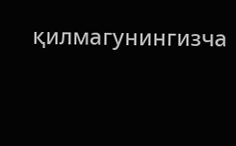қилмагунингизча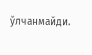ўлчанмайди.